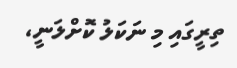ތިރީގައި މި ނަކަލު ކޮށްލަނީ،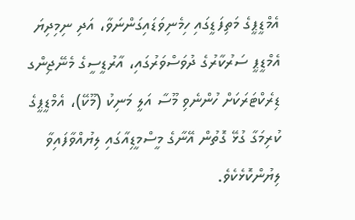އެމްޑީޕީގެ މަތިފަޑީގައި ހިމެނިވަޑައިގަންނަވާ، އަދި ނިމިދިޔަ އެމްޑީޕީ ސަރުކާރުގެ ދުވަސްވަރުގައި، އާރުޑީސީގެ މެނޭޖިންގ ޑިރެކްޓަރަކަށް ހުންނެވި މޫސާ އަލީ މަނިކު (މޫކޭ)، އެމްޑީޕީގެ ކުރިމަގާ ގުޅޭ ގޮތުން އޭނާގެ މީސްމީޑިއާގައި ލިޔުއްވާފައިވާ ލިޔުންކޮޅެކެވެ.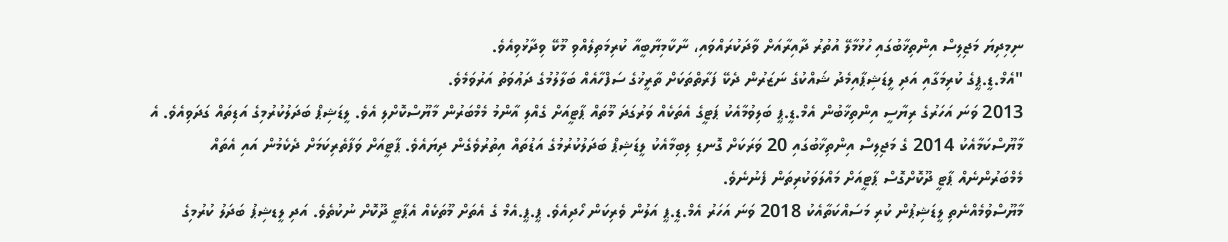ނިމިދިޔަ މަޖިލިސް އިންތިޚާބުގައި ހުޅުމާލޭ އުތުރު ދާއިރާއަށް ވާދަކުރައްވައި، ނާކާމިޔާބީއާ ކުރިމަތިލެއްވި މޫކޭ ވިދާޅުވިއެވެ.
"އެމް.ޑީ.ޕީގެ ކުރިމަގާއި އަދި ލީޑަޝިޕާއިމެދު ޝައްކުގެ ނަޒަރުން ދެކޭ ފަރާތްތަކަށް ތާރީޚުގެ ސަފްހާއެއް ބަލާލުމުގެ ދަޢުވަތު އަރުވަމެވެ.
2013 ވަނަ އަހަރުގެ ރިޔާސީ އިންތިޚާބުން އެމް.ޑީ.ޕީ ބަލިވުމާއެކު ޕަޓީގެ އެތަކެއް ވަރުގަދަ މޫތައް ޕާޓީއަށް ގެއްލި އާންމު މެމްބަރުން މާޔޫސްކޮށްލި އެވެ. ލީޑަޝިޕް ބަދަލުކުރުމިގެ އަޑިތައް ގަދަވިއެވެ. އެ މާޔޫސްކަމާއެކު 2014 ގެ މަޖިލިސް އިންތިޚާބުގައި 20 ވަރަކަށް ގޮނޑި ލިބިމާއެކު ލީޑަޝިޕް ބަދަލުކުރުމުގެ އަޑުތައް އިތުރުވެގެން ދިޔައެވެ. ޕާޓީއަށް ވަފާތެރިކަމަށް ދެކެމުން އައި އެތައް މެމްބަރުންނެއް ޕާޓީ ދޫކޮށްގޮސް ޕާޓީއަށް މައްލަވަކުރިތަން ފެނުނެވެ.
މާޔޫސްވުމެއްނެތި ލީޑަޝިޕުން ކުރި މަސައްކަތާއެކު 2018 ވަނަ އަހަރު އެމް.ޑީ.ޕީ އަލުން ވެރިކަން ހޯދިއެވެ. ޕީ.ޕީ.އެމް ގެ އެތަށް މޫތަކެއް އެޕާޓީ ދޫކޮށް ނުކުތެވެ. އަދި ލީޑޝިޕު ބަދަލު ކުރުމިގެ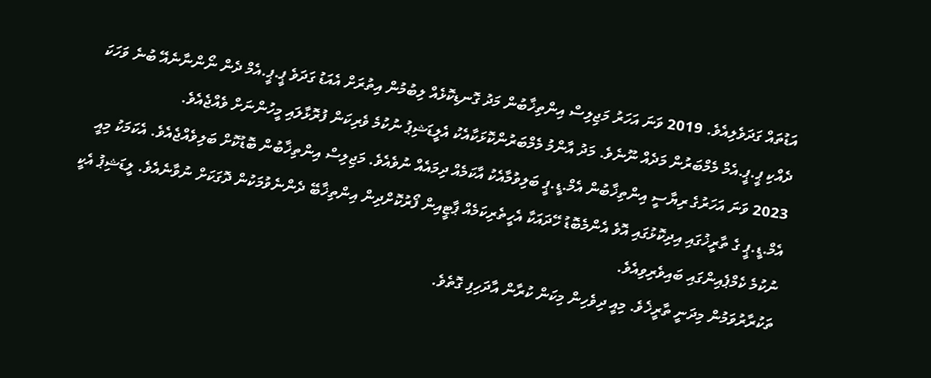އަޑުތައް ގަދަވެލިއެވެ. 2019 ވަނަ އަހަރު މަޖިލިސް އިންތިޚާބުން މަދު ގޮނޑިކޮޅެއް ލިބުމުން އިތުރަށް އެއަޑު ގަދަވެ ޕީ.ޕީ.އެމް ދެން ނޯންނާނެއޭ ބުނެ ވަހަކަ ދެއްކި ޕީ.ޕީ.އެމް މެމްބަރުން މަދެއް ނޫނެވެ. މަދު އާންމު މެމްބަރުންކޮޅަކާއެކު އެލީޑަޝިޕު ނުކުމެ ވެރިކަން ފުރޮޅާލައި މީހުންނަށް ވެއްޖެއެވެ.
2023 ވަނަ އަހަރުގެ ރިޔާސީ އިންތިޚާބުން އެމް.ޑީ.ޕީ ބަލިވުމާއެކު އާކަމެއް ދިމައެއް ނުވެއެވެ. މަޖިލިސް އިންތިޚާބުން ބޮޑުކޮށް ބަލިވެއްޖެއެވެ. އެކަމަކު މިއީ އެމް.ޑީ.ޕީ ގެ ތާރީޚުގައި އިދިކޮޅުގައި އޮވެ އެންމެބޮޑު ހޭދައަކާ އެހީތެރިކަމެއް ޕާޓީއިން ފޯރުކޮށްދިން އިންތިޚާބޭ ދެންނެވުމަކުން ދޮގަކަށް ނުވާނެއެވެ. ލީޑަޝިޕު އެކީ ނުކުމެ ކެމްޕެއިންގައި ބައިވެރިވިއެވެ.
ތަކުރާރުވަމުން މިދަނީ ތާރީޚެވެ. މިއީ ދިވެހިން މިކަން ކުރާން އާދަހިފި ގޮތެވެ.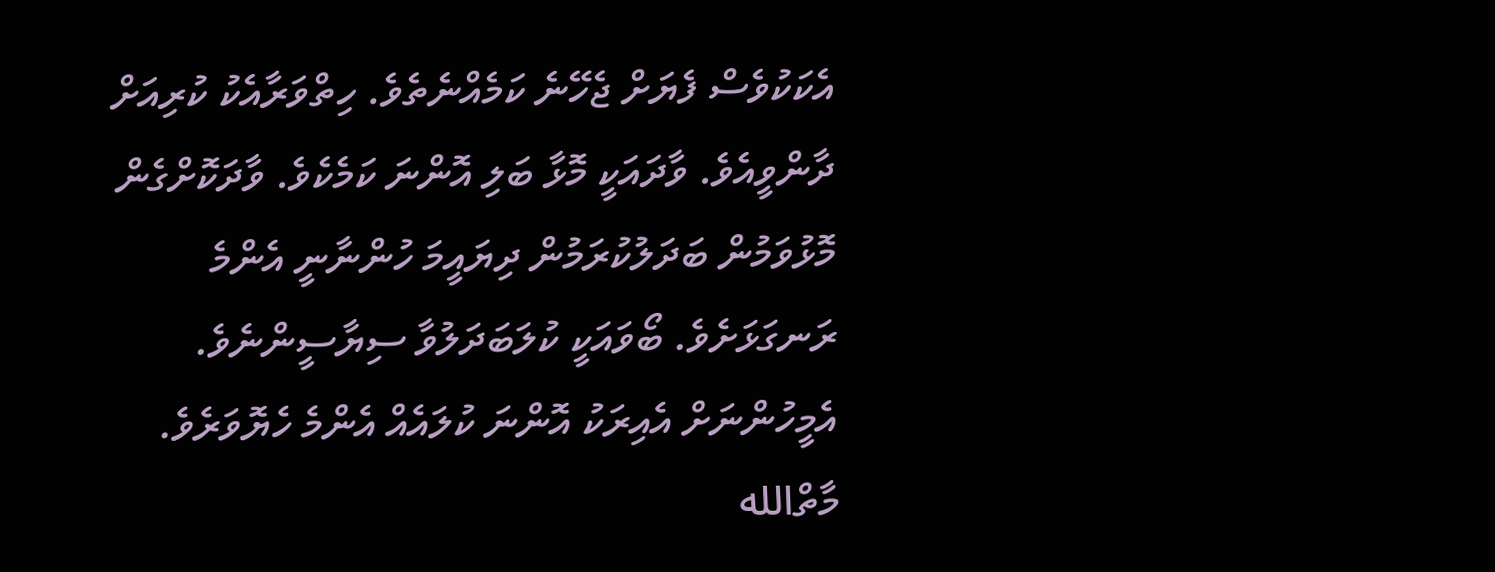އެކަކުވެސް ފެޔަށް ޖެހޭނެ ކަމެއްނެތެވެ. ހިތްވަރާއެކު ކުރިއަށް ދާންވީއެވެ. ވާދައަކީ މޮޅާ ބަލި އޮންނަ ކަމެކެވެ. ވާދަކޮށްގެން މޮޅުވަމުން ބަދަލުކުރަމުން ދިޔައީމަ ހުންނާނީ އެންމެ ރަނގަޅަށެވެ. ބޯވައަކީ ކުލަބަދަލުވާ ސިޔާސީންނެވެ. އެމީހުންނަށް އެއިރަކު އޮންނަ ކުލައެއް އެންމެ ހެޔޮވަރެވެ. މާތްالله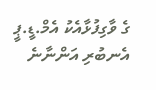ގެ ވާގިފުޅާއެކު އެމް.ޑީ.ޕީ އެނބުރި އަންނާނެ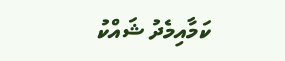ކަމާއިމެދު ޝައްކު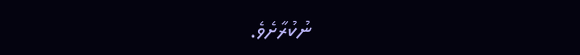ނުކުރާށެވެ.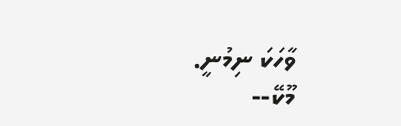ވާހަކަ ނިމުނީ.
މޫކޭ--